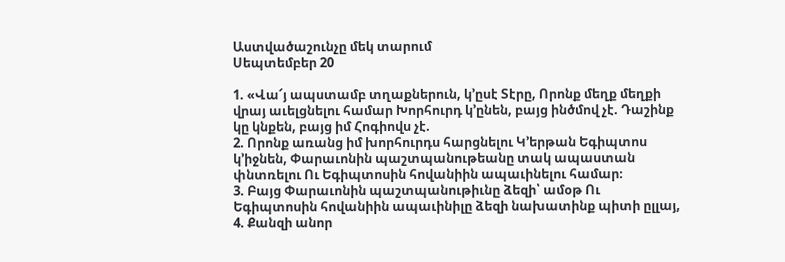Աստվածաշունչը մեկ տարում
Սեպտեմբեր 20

1. «Վա՜յ ապստամբ տղաքներուն, կ’ըսէ Տէրը, Որոնք մեղք մեղքի վրայ աւելցնելու համար Խորհուրդ կ’ընեն, բայց ինծմով չէ. Դաշինք կը կնքեն, բայց իմ Հոգիովս չէ.
2. Որոնք առանց իմ խորհուրդս հարցնելու Կ’երթան Եգիպտոս կ’իջնեն, Փարաւոնին պաշտպանութեանը տակ ապաստան փնտռելու Ու Եգիպտոսին հովանիին ապաւինելու համար։
3. Բայց Փարաւոնին պաշտպանութիւնը ձեզի՝ ամօթ Ու Եգիպտոսին հովանիին ապաւինիլը ձեզի նախատինք պիտի ըլլայ,
4. Քանզի անոր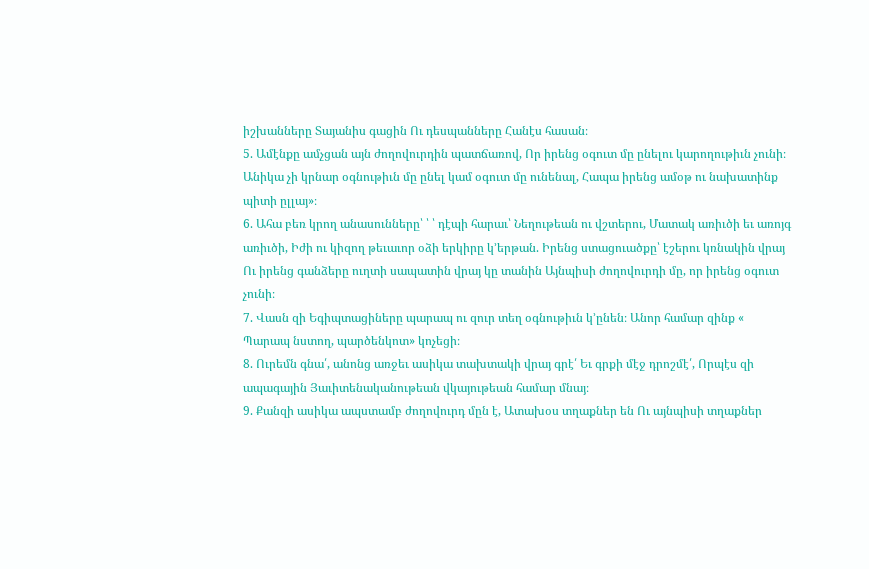իշխանները Տայանիս գացին Ու դեսպանները Հանէս հասան։
5. Ամէնքը ամչցան այն ժողովուրդին պատճառով, Որ իրենց օգուտ մը ընելու կարողութիւն չունի։ Անիկա չի կրնար օգնութիւն մը ընել կամ օգուտ մը ունենալ, Հապա իրենց ամօթ ու նախատինք պիտի ըլլայ»։
6. Ահա բեռ կրող անասունները՝ ՝ ՝ դէպի հարաւ՝ Նեղութեան ու վշտերու, Մատակ առիւծի եւ առոյգ առիւծի, Իժի ու կիզող թեւաւոր օձի երկիրը կ’երթան. Իրենց ստացուածքը՝ էշերու կռնակին վրայ Ու իրենց գանձերը ուղտի սապատին վրայ կը տանին Այնպիսի ժողովուրդի մը, որ իրենց օգուտ չունի։
7. Վասն զի Եգիպտացիները պարապ ու զուր տեղ օգնութիւն կ’ընեն։ Անոր համար զինք « Պարապ նստող, պարծենկոտ» կոչեցի։
8. Ուրեմն գնա՛, անոնց առջեւ ասիկա տախտակի վրայ գրէ՛ Եւ գրքի մէջ դրոշմէ՛, Որպէս զի ապագային Յաւիտենականութեան վկայութեան համար մնայ։
9. Քանզի ասիկա ապստամբ ժողովուրդ մըն է, Ատախօս տղաքներ են Ու այնպիսի տղաքներ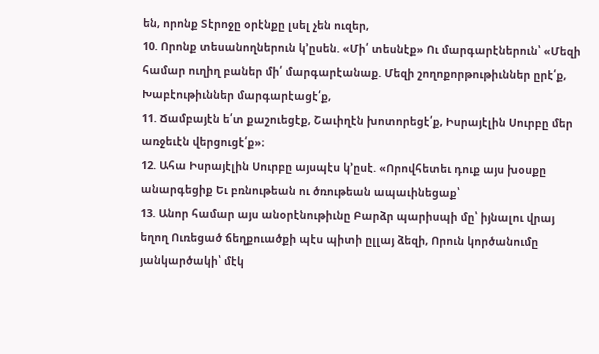են, որոնք Տէրոջը օրէնքը լսել չեն ուզեր,
10. Որոնք տեսանողներուն կ’ըսեն. «Մի՛ տեսնէք» Ու մարգարէներուն՝ «Մեզի համար ուղիղ բաներ մի՛ մարգարէանաք. Մեզի շողոքորթութիւններ ըրէ՛ք, Խաբէութիւններ մարգարէացէ՛ք,
11. Ճամբայէն ե՛տ քաշուեցէք, Շաւիղէն խոտորեցէ՛ք, Իսրայէլին Սուրբը մեր առջեւէն վերցուցէ՛ք»։
12. Ահա Իսրայէլին Սուրբը այսպէս կ’ըսէ. «Որովհետեւ դուք այս խօսքը անարգեցիք Եւ բռնութեան ու ծռութեան ապաւինեցաք՝
13. Անոր համար այս անօրէնութիւնը Բարձր պարիսպի մը՝ իյնալու վրայ եղող Ուռեցած ճեղքուածքի պէս պիտի ըլլայ ձեզի, Որուն կործանումը յանկարծակի՝ մէկ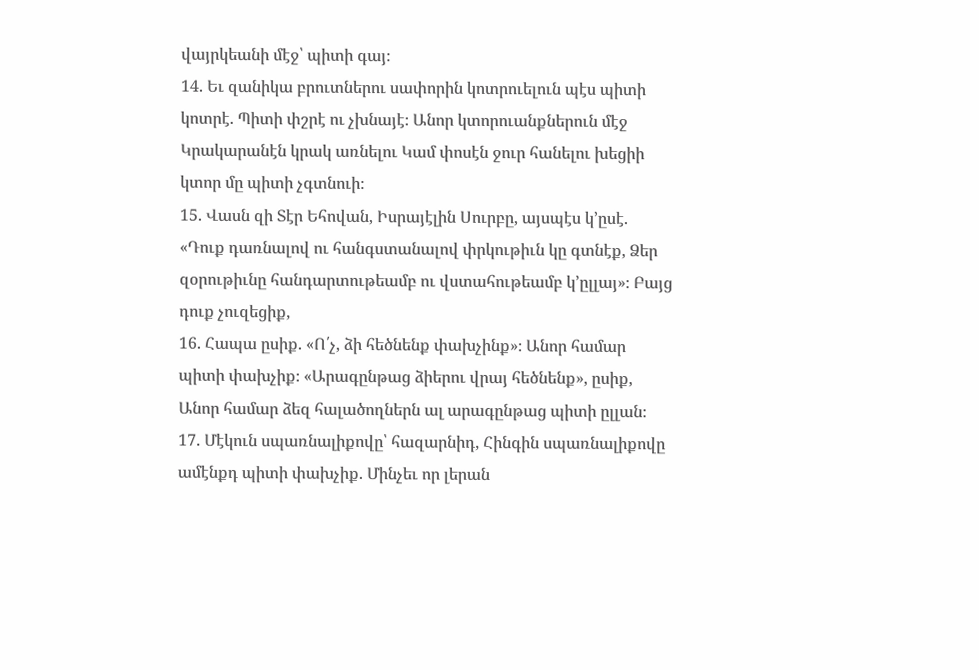վայրկեանի մէջ՝ պիտի գայ։
14. Եւ զանիկա բրուտներու սափորին կոտրուելուն պէս պիտի կոտրէ. Պիտի փշրէ ու չխնայէ։ Անոր կտորուանքներուն մէջ Կրակարանէն կրակ առնելու Կամ փոսէն ջուր հանելու խեցիի կտոր մը պիտի չգտնուի։
15. Վասն զի Տէր Եհովան, Իսրայէլին Սուրբը, այսպէս կ’ըսէ. «Դուք դառնալով ու հանգստանալով փրկութիւն կը գտնէք, Ձեր զօրութիւնը հանդարտութեամբ ու վստահութեամբ կ’ըլլայ»։ Բայց դուք չուզեցիք,
16. Հապա ըսիք. «Ո՛չ, ձի հեծնենք փախչինք»։ Անոր համար պիտի փախչիք։ «Արագընթաց ձիերու վրայ հեծնենք», ըսիք, Անոր համար ձեզ հալածողներն ալ արագընթաց պիտի ըլլան։
17. Մէկուն սպառնալիքովը՝ հազարնիդ, Հինգին սպառնալիքովը ամէնքդ պիտի փախչիք. Մինչեւ որ լերան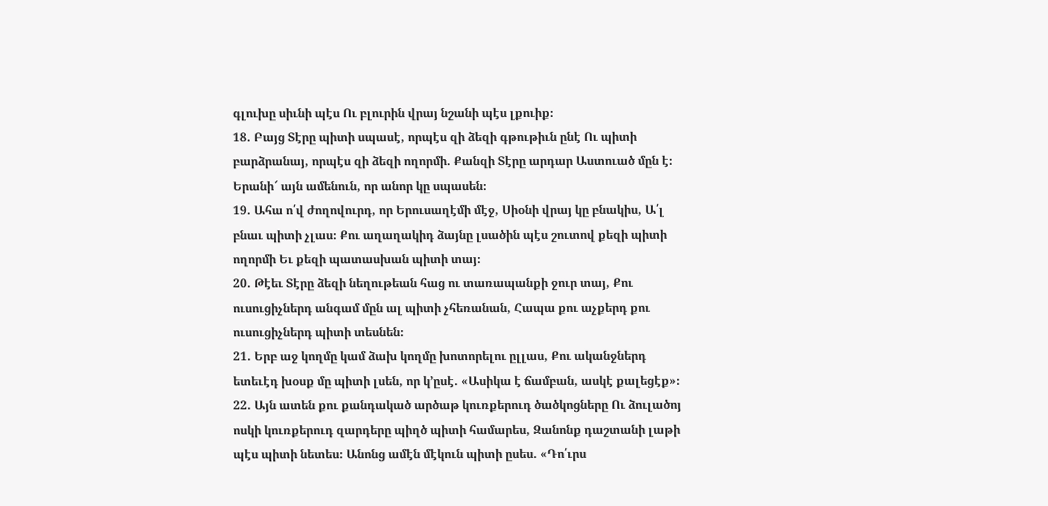գլուխը սիւնի պէս Ու բլուրին վրայ նշանի պէս լքուիք։
18. Բայց Տէրը պիտի սպասէ, որպէս զի ձեզի գթութիւն ընէ Ու պիտի բարձրանայ, որպէս զի ձեզի ողորմի. Քանզի Տէրը արդար Աստուած մըն է։ Երանի՜ այն ամենուն, որ անոր կը սպասեն։
19. Ահա ո՛վ ժողովուրդ, որ Երուսաղէմի մէջ, Սիօնի վրայ կը բնակիս, Ա՛լ բնաւ պիտի չլաս։ Քու աղաղակիդ ձայնը լսածին պէս շուտով քեզի պիտի ողորմի Եւ քեզի պատասխան պիտի տայ։
20. Թէեւ Տէրը ձեզի նեղութեան հաց ու տառապանքի ջուր տայ, Քու ուսուցիչներդ անգամ մըն ալ պիտի չհեռանան, Հապա քու աչքերդ քու ուսուցիչներդ պիտի տեսնեն։
21. Երբ աջ կողմը կամ ձախ կողմը խոտորելու ըլլաս, Քու ականջներդ ետեւէդ խօսք մը պիտի լսեն, որ կ’ըսէ. «Ասիկա է ճամբան, ասկէ քալեցէք»։
22. Այն ատեն քու քանդակած արծաթ կուռքերուդ ծածկոցները Ու ձուլածոյ ոսկի կուռքերուդ զարդերը պիղծ պիտի համարես, Զանոնք դաշտանի լաթի պէս պիտի նետես։ Անոնց ամէն մէկուն պիտի ըսես. «Դո՛ւրս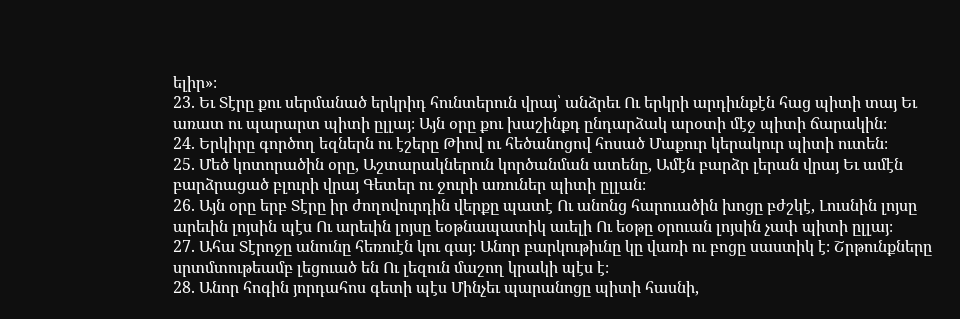ելիր»։
23. Եւ Տէրը քու սերմանած երկրիդ հունտերուն վրայ՝ անձրեւ Ու երկրի արդիւնքէն հաց պիտի տայ Եւ առատ ու պարարտ պիտի ըլլայ։ Այն օրը քու խաշինքդ ընդարձակ արօտի մէջ պիտի ճարակին։
24. Երկիրը գործող եզներն ու էշերը Թիով ու հեծանոցով հոսած Մաքուր կերակուր պիտի ուտեն։
25. Մեծ կոտորածին օրը, Աշտարակներուն կործանման ատենը, Ամէն բարձր լերան վրայ Եւ ամէն բարձրացած բլուրի վրայ Գետեր ու ջուրի առուներ պիտի ըլլան։
26. Այն օրը երբ Տէրը իր ժողովուրդին վերքը պատէ Ու անոնց հարուածին խոցը բժշկէ, Լուսնին լոյսը արեւին լոյսին պէս Ու արեւին լոյսը եօթնապատիկ աւելի Ու եօթը օրուան լոյսին չափ պիտի ըլլայ։
27. Ահա Տէրոջը անունը հեռուէն կու գայ։ Անոր բարկութիւնը կը վառի ու բոցը սաստիկ է։ Շրթունքները սրտմտութեամբ լեցուած են Ու լեզուն մաշող կրակի պէս է։
28. Անոր հոգին յորդահոս գետի պէս Մինչեւ պարանոցը պիտի հասնի,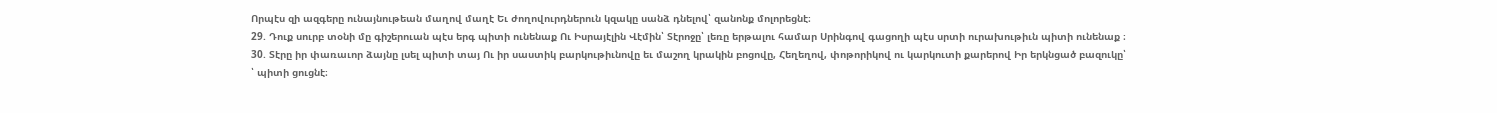Որպէս զի ազգերը ունայնութեան մաղով մաղէ Եւ ժողովուրդներուն կզակը սանձ դնելով՝ զանոնք մոլորեցնէ։
29. Դուք սուրբ տօնի մը գիշերուան պէս երգ պիտի ունենաք Ու Իսրայէլին Վէմին՝ Տէրոջը՝ լեռը երթալու համար Սրինգով գացողի պէս սրտի ուրախութիւն պիտի ունենաք ։
30. Տէրը իր փառաւոր ձայնը լսել պիտի տայ Ու իր սաստիկ բարկութիւնովը եւ մաշող կրակին բոցովը, Հեղեղով, փոթորիկով ու կարկուտի քարերով Իր երկնցած բազուկը՝ ՝ պիտի ցուցնէ։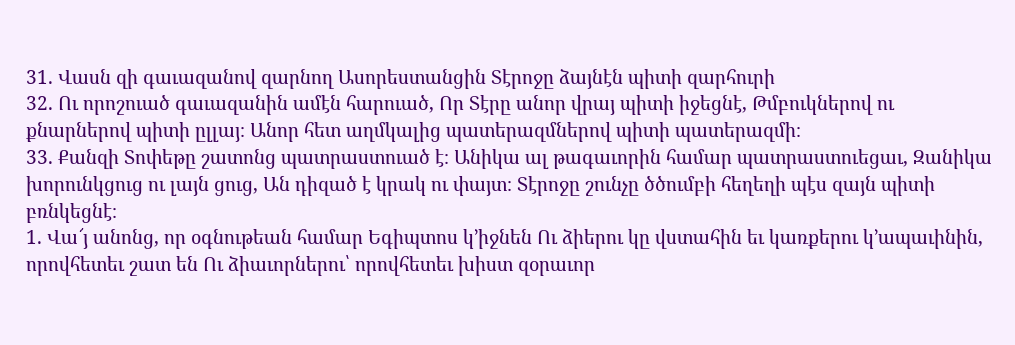31. Վասն զի գաւազանով զարնող Ասորեստանցին Տէրոջը ձայնէն պիտի զարհուրի
32. Ու որոշուած գաւազանին ամէն հարուած, Որ Տէրը անոր վրայ պիտի իջեցնէ, Թմբուկներով ու քնարներով պիտի ըլլայ։ Անոր հետ աղմկալից պատերազմներով պիտի պատերազմի։
33. Քանզի Տոփեթը շատոնց պատրաստուած է։ Անիկա ալ թագաւորին համար պատրաստուեցաւ, Զանիկա խորունկցուց ու լայն ցուց, Ան դիզած է կրակ ու փայտ։ Տէրոջը շունչը ծծումբի հեղեղի պէս զայն պիտի բռնկեցնէ։
1. Վա՜յ անոնց, որ օգնութեան համար Եգիպտոս կ’իջնեն Ու ձիերու կը վստահին եւ կառքերու կ’ապաւինին, որովհետեւ շատ են Ու ձիաւորներու՝ որովհետեւ խիստ զօրաւոր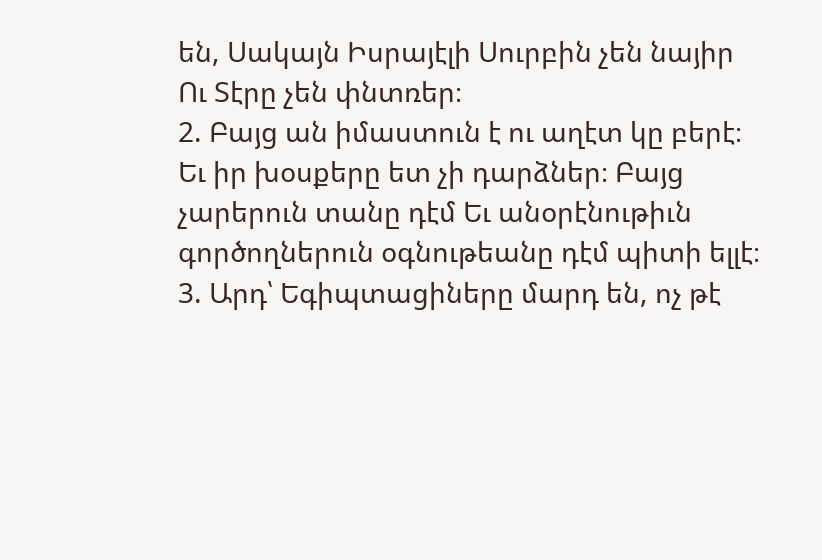են, Սակայն Իսրայէլի Սուրբին չեն նայիր Ու Տէրը չեն փնտռեր։
2. Բայց ան իմաստուն է ու աղէտ կը բերէ։ Եւ իր խօսքերը ետ չի դարձներ։ Բայց չարերուն տանը դէմ Եւ անօրէնութիւն գործողներուն օգնութեանը դէմ պիտի ելլէ։
3. Արդ՝ Եգիպտացիները մարդ են, ոչ թէ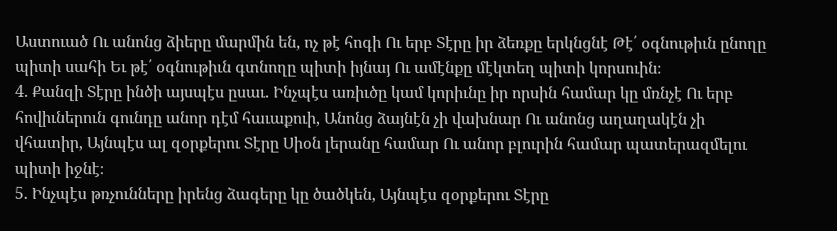Աստուած Ու անոնց ձիերը մարմին են, ոչ թէ հոգի Ու երբ Տէրը իր ձեռքը երկնցնէ Թէ՛ օգնութիւն ընողը պիտի սահի Եւ թէ՛ օգնութիւն գտնողը պիտի իյնայ Ու ամէնքը մէկտեղ պիտի կորսուին։
4. Քանզի Տէրը ինծի այսպէս ըսաւ. Ինչպէս առիւծը կամ կորիւնը իր որսին համար կը մռնչէ Ու երբ հովիւներուն գունդը անոր դէմ հաւաքուի, Անոնց ձայնէն չի վախնար Ու անոնց աղաղակէն չի վհատիր, Այնպէս ալ զօրքերու Տէրը Սիօն լերանը համար Ու անոր բլուրին համար պատերազմելու պիտի իջնէ։
5. Ինչպէս թռչունները իրենց ձագերը կը ծածկեն, Այնպէս զօրքերու Տէրը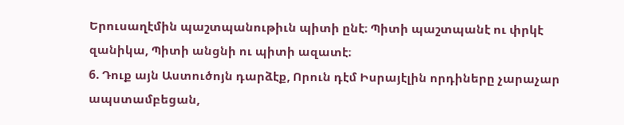Երուսաղէմին պաշտպանութիւն պիտի ընէ։ Պիտի պաշտպանէ ու փրկէ զանիկա, Պիտի անցնի ու պիտի ազատէ։
6. Դուք այն Աստուծոյն դարձէք, Որուն դէմ Իսրայէլին որդիները չարաչար ապստամբեցան,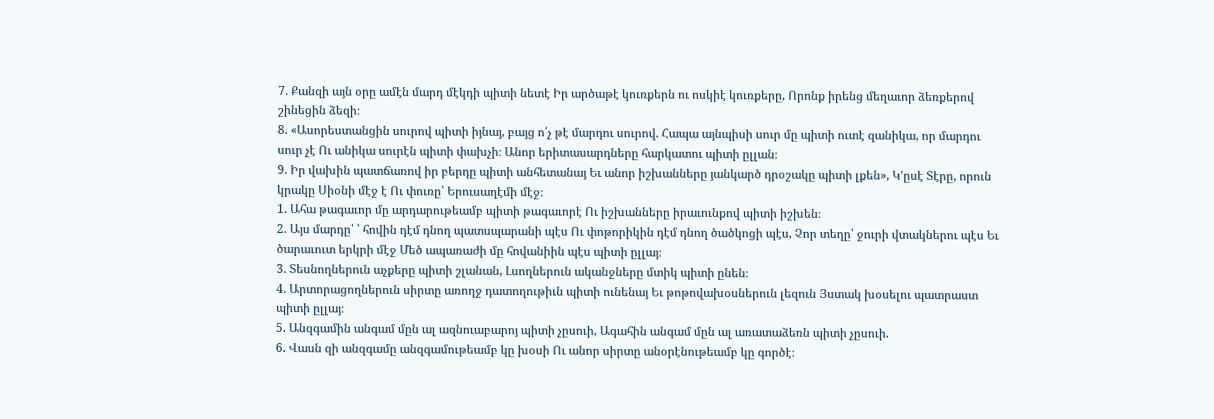7. Քանզի այն օրը ամէն մարդ մէկդի պիտի նետէ Իր արծաթէ կուռքերն ու ոսկիէ կուռքերը, Որոնք իրենց մեղաւոր ձեռքերով շինեցին ձեզի։
8. «Ասորեստանցին սուրով պիտի իյնայ, բայց ո՛չ թէ մարդու սուրով. Հապա այնպիսի սուր մը պիտի ուտէ զանիկա, որ մարդու սուր չէ Ու անիկա սուրէն պիտի փախչի։ Անոր երիտասարդները հարկատու պիտի ըլլան։
9. Իր վախին պատճառով իր բերդը պիտի անհետանայ Եւ անոր իշխանները յանկարծ դրօշակը պիտի լքեն», Կ’ըսէ Տէրը, որուն կրակը Սիօնի մէջ է Ու փուռը՝ Երուսաղէմի մէջ։
1. Ահա թագաւոր մը արդարութեամբ պիտի թագաւորէ Ու իշխանները իրաւունքով պիտի իշխեն։
2. Այս մարդը՝ ՝ հովին դէմ դնող պատսպարանի պէս Ու փոթորիկին դէմ դնող ծածկոցի պէս, Չոր տեղը՝ ջուրի վտակներու պէս Եւ ծարաւուտ երկրի մէջ Մեծ ապառաժի մը հովանիին պէս պիտի ըլլայ։
3. Տեսնողներուն աչքերը պիտի շլանան, Լսողներուն ականջները մտիկ պիտի ընեն։
4. Արտորացողներուն սիրտը առողջ դատողութիւն պիտի ունենայ Եւ թոթովախօսներուն լեզուն Յստակ խօսելու պատրաստ պիտի ըլլայ։
5. Անզգամին անգամ մըն ալ ազնուաբարոյ պիտի չըսուի, Ագահին անգամ մըն ալ առատաձեռն պիտի չըսուի.
6. Վասն զի անզգամը անզգամութեամբ կը խօսի Ու անոր սիրտը անօրէնութեամբ կը գործէ։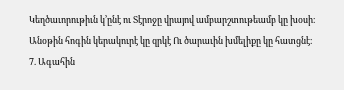Կեղծաւորութիւն կ’ընէ ու Տէրոջը վրայով ամբարշտութեամբ կը խօսի։ Անօթին հոգին կերակուրէ կը զրկէ Ու ծարաւին խմելիքը կը հատցնէ։
7. Ագահին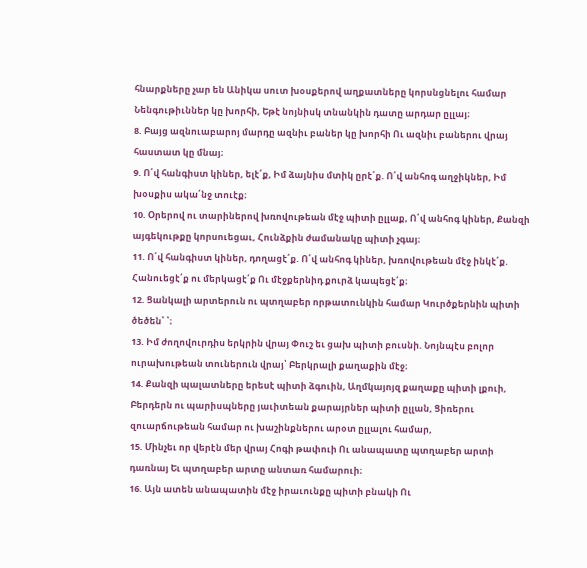հնարքները չար են Անիկա սուտ խօսքերով աղքատները կորսնցնելու համար Նենգութիւններ կը խորհի, Եթէ նոյնիսկ տնանկին դատը արդար ըլլայ։
8. Բայց ազնուաբարոյ մարդը ազնիւ բաներ կը խորհի Ու ազնիւ բաներու վրայ հաստատ կը մնայ։
9. Ո՛վ հանգիստ կիներ, ելէ՛ք, Իմ ձայնիս մտիկ ըրէ՛ք. Ո՛վ անհոգ աղջիկներ, Իմ խօսքիս ակա՛նջ տուէք։
10. Օրերով ու տարիներով խռովութեան մէջ պիտի ըլլաք, Ո՛վ անհոգ կիներ, Քանզի այգեկութքը կորսուեցաւ, Հունձքին ժամանակը պիտի չգայ։
11. Ո՛վ հանգիստ կիներ, դողացէ՛ք. Ո՛վ անհոգ կիներ, խռովութեան մէջ ինկէ՛ք. Հանուեցէ՛ք ու մերկացէ՛ք Ու մէջքերնիդ քուրձ կապեցէ՛ք։
12. Ցանկալի արտերուն ու պտղաբեր որթատունկին համար Կուրծքերնին պիտի ծեծեն՝ ՝։
13. Իմ ժողովուրդիս երկրին վրայ Փուշ եւ ցախ պիտի բուսնի. Նոյնպէս բոլոր ուրախութեան տուներուն վրայ՝ Բերկրալի քաղաքին մէջ։
14. Քանզի պալատները երեսէ պիտի ձգուին, Աղմկայոյզ քաղաքը պիտի լքուի, Բերդերն ու պարիսպները յաւիտեան քարայրներ պիտի ըլլան, Ցիռերու զուարճութեան համար ու խաշինքներու արօտ ըլլալու համար,
15. Մինչեւ որ վերէն մեր վրայ Հոգի թափուի Ու անապատը պտղաբեր արտի դառնայ Եւ պտղաբեր արտը անտառ համարուի։
16. Այն ատեն անապատին մէջ իրաւունքը պիտի բնակի Ու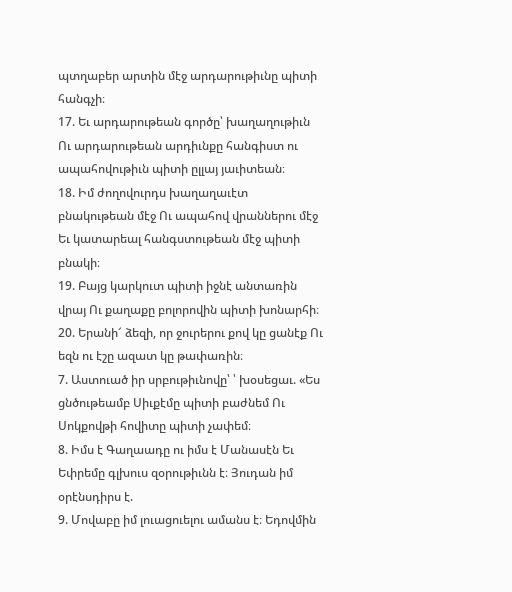պտղաբեր արտին մէջ արդարութիւնը պիտի հանգչի։
17. Եւ արդարութեան գործը՝ խաղաղութիւն Ու արդարութեան արդիւնքը հանգիստ ու ապահովութիւն պիտի ըլլայ յաւիտեան։
18. Իմ ժողովուրդս խաղաղաւէտ բնակութեան մէջ Ու ապահով վրաններու մէջ Եւ կատարեալ հանգստութեան մէջ պիտի բնակի։
19. Բայց կարկուտ պիտի իջնէ անտառին վրայ Ու քաղաքը բոլորովին պիտի խոնարհի։
20. Երանի՜ ձեզի, որ ջուրերու քով կը ցանէք Ու եզն ու էշը ազատ կը թափառին։
7. Աստուած իր սրբութիւնովը՝ ՝ խօսեցաւ. «Ես ցնծութեամբ Սիւքէմը պիտի բաժնեմ Ու Սոկքովթի հովիտը պիտի չափեմ։
8. Իմս է Գաղաադը ու իմս է Մանասէն Եւ Եփրեմը գլխուս զօրութիւնն է։ Յուդան իմ օրէնսդիրս է.
9. Մովաբը իմ լուացուելու ամանս է։ Եդովմին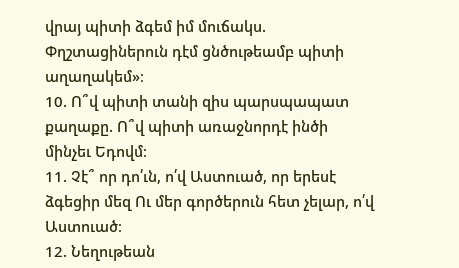վրայ պիտի ձգեմ իմ մուճակս. Փղշտացիներուն դէմ ցնծութեամբ պիտի աղաղակեմ»։
10. Ո՞վ պիտի տանի զիս պարսպապատ քաղաքը. Ո՞վ պիտի առաջնորդէ ինծի մինչեւ Եդովմ։
11. Չէ՞ որ դո՛ւն, ո՛վ Աստուած, որ երեսէ ձգեցիր մեզ Ու մեր գործերուն հետ չելար, ո՛վ Աստուած։
12. Նեղութեան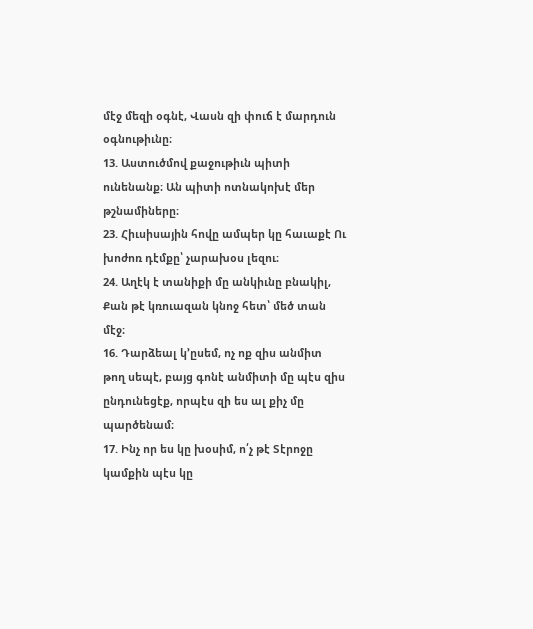մէջ մեզի օգնէ, Վասն զի փուճ է մարդուն օգնութիւնը։
13. Աստուծմով քաջութիւն պիտի ունենանք։ Ան պիտի ոտնակոխէ մեր թշնամիները։
23. Հիւսիսային հովը ամպեր կը հաւաքէ Ու խոժոռ դէմքը՝ չարախօս լեզու։
24. Աղէկ է տանիքի մը անկիւնը բնակիլ, Քան թէ կռուազան կնոջ հետ՝ մեծ տան մէջ։
16. Դարձեալ կ’ըսեմ, ոչ ոք զիս անմիտ թող սեպէ, բայց գոնէ անմիտի մը պէս զիս ընդունեցէք, որպէս զի ես ալ քիչ մը պարծենամ։
17. Ինչ որ ես կը խօսիմ, ո՛չ թէ Տէրոջը կամքին պէս կը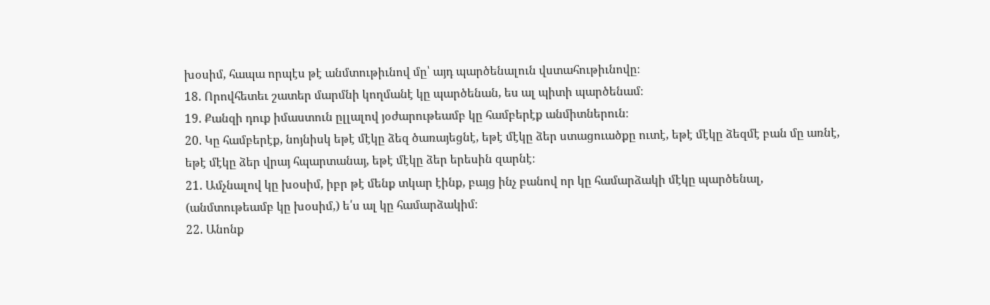խօսիմ, հապա որպէս թէ անմտութիւնով մը՝ այդ պարծենալուն վստահութիւնովը։
18. Որովհետեւ շատեր մարմնի կողմանէ կը պարծենան, ես ալ պիտի պարծենամ։
19. Քանզի դուք իմաստուն ըլլալով յօժարութեամբ կը համբերէք անմիտներուն։
20. Կը համբերէք, նոյնիսկ եթէ մէկը ձեզ ծառայեցնէ, եթէ մէկը ձեր ստացուածքը ուտէ, եթէ մէկը ձեզմէ բան մը առնէ, եթէ մէկը ձեր վրայ հպարտանայ, եթէ մէկը ձեր երեսին զարնէ։
21. Ամչնալով կը խօսիմ, իբր թէ մենք տկար էինք, բայց ինչ բանով որ կը համարձակի մէկը պարծենալ, (անմտութեամբ կը խօսիմ,) ե՛ս ալ կը համարձակիմ։
22. Անոնք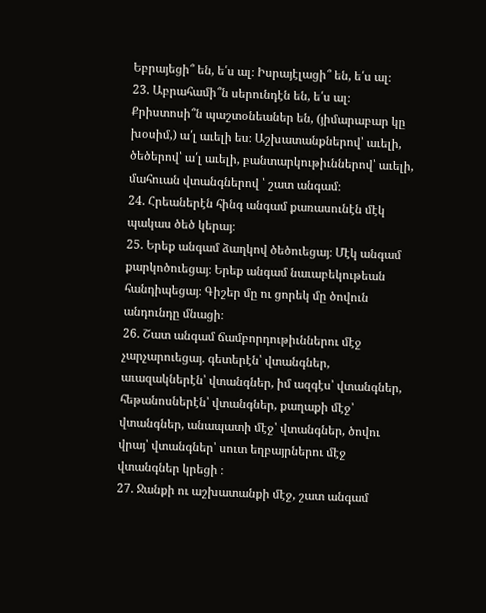Եբրայեցի՞ են, ե՛ս ալ։ Իսրայէլացի՞ են, ե՛ս ալ։
23. Աբրահամի՞ն սերունդէն են, ե՛ս ալ։ Քրիստոսի՞ն պաշտօնեաներ են, (յիմարաբար կը խօսիմ,) ա՛լ աւելի ես։ Աշխատանքներով՝ աւելի, ծեծերով՝ ա՛լ աւելի, բանտարկութիւններով՝ աւելի, մահուան վտանգներով ՝ շատ անգամ։
24. Հրեաներէն հինգ անգամ քառասունէն մէկ պակաս ծեծ կերայ։
25. Երեք անգամ ձաղկով ծեծուեցայ։ Մէկ անգամ քարկոծուեցայ։ Երեք անգամ նաւաբեկութեան հանդիպեցայ։ Գիշեր մը ու ցորեկ մը ծովուն անդունդը մնացի։
26. Շատ անգամ ճամբորդութիւններու մէջ չարչարուեցայ. գետերէն՝ վտանգներ, աւազակներէն՝ վտանգներ, իմ ազգէս՝ վտանգներ, հեթանոսներէն՝ վտանգներ, քաղաքի մէջ՝ վտանգներ, անապատի մէջ՝ վտանգներ, ծովու վրայ՝ վտանգներ՝ սուտ եղբայրներու մէջ վտանգներ կրեցի ։
27. Ջանքի ու աշխատանքի մէջ, շատ անգամ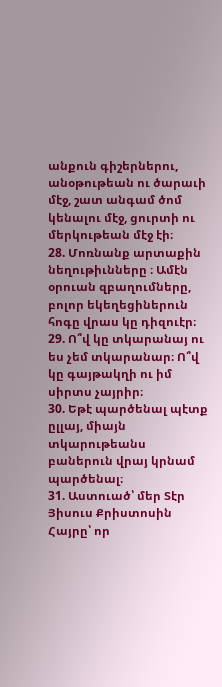անքուն գիշերներու, անօթութեան ու ծարաւի մէջ, շատ անգամ ծոմ կենալու մէջ, ցուրտի ու մերկութեան մէջ էի։
28. Մոռնանք արտաքին նեղութիւնները ։ Ամէն օրուան զբաղումները, բոլոր եկեղեցիներուն հոգը վրաս կը դիզուէր։
29. Ո՞վ կը տկարանայ ու ես չեմ տկարանար։ Ո՞վ կը գայթակղի ու իմ սիրտս չայրիր։
30. Եթէ պարծենալ պէտք ըլլայ, միայն տկարութեանս բաներուն վրայ կրնամ պարծենալ։
31. Աստուած՝ մեր Տէր Յիսուս Քրիստոսին Հայրը՝ որ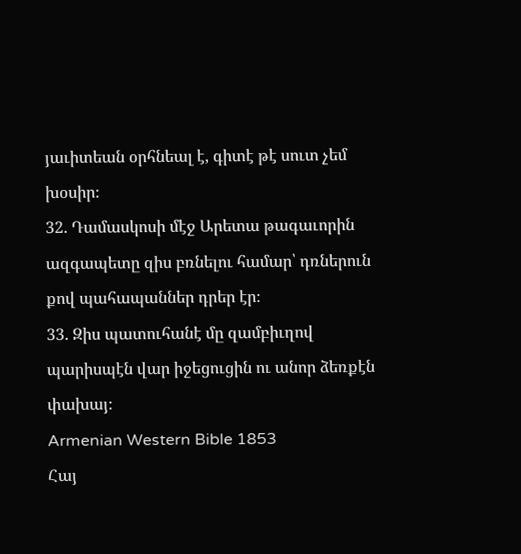յաւիտեան օրհնեալ է, գիտէ թէ սուտ չեմ խօսիր։
32. Դամասկոսի մէջ Արետա թագաւորին ազգապետը զիս բռնելու համար՝ դռներուն քով պահապաններ դրեր էր։
33. Զիս պատուհանէ մը զամբիւղով պարիսպէն վար իջեցուցին ու անոր ձեռքէն փախայ։
Armenian Western Bible 1853
Հայ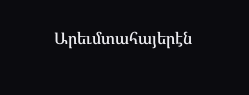Արեւմտահայերէն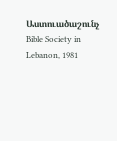Աստուածաշունչ Bible Society in Lebanon, 1981